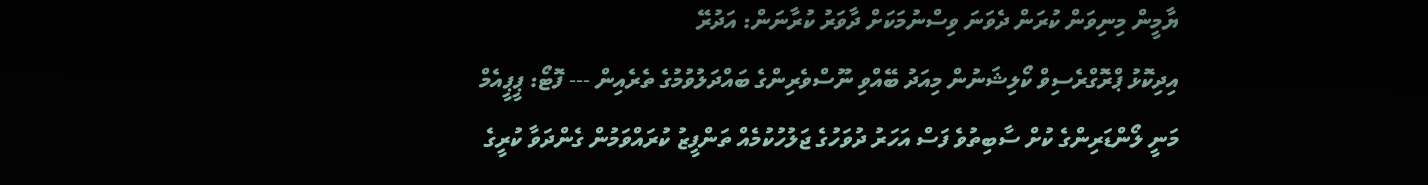ޔާމީން މިނިވަން ކުރަން ދެވަނަ ވިސްނުމަކަށް ދާވަރު ކުރާނަން: އަދުރޭ
އިދިކޮޅު ޕްރޮގްރެސިވް ކޯލިޝަނުން މިއަދު ބޭއްވި ނޫސްވެރިންގެ ބައްދަލުވުމުގެ ތެރެއިން --- ފޮޓޯ: ޕީޕީއެމް
މަނީ ލޯންޑަރިންގެ ކުށް ސާބިތުވެ ފަސް އަހަރު ދުވަހުގެ ޖަލުހުކުމެއް ތަންފީޒު ކުރައްވަމުން ގެންދަވާ ކުރީގެ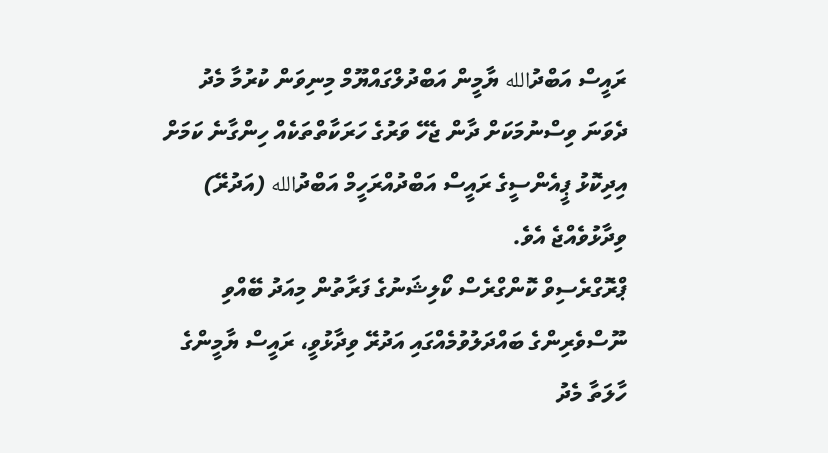ރައީސް އަބްދުالله ޔާމީން އަބްދުލްގައްޔޫމް މިނިވަން ކުރުމާ މެދު ދެވަނަ ވިސްނުމަކަށް ދާން ޖެހޭ ވަރުގެ ހަރަކާތްތަކެއް ހިންގާނެ ކަމަށް އިދިކޮޅު ޕީއެންސީގެ ރައީސް އަބްދުއްރަހީމް އަބްދުالله (އަދުރޭ) ވިދާޅުވެއްޖެ އެވެ.
ޕްރޮގްރެސިވް ކޮންގްރެސް ކޯލިޝަނުގެ ފަރާތުން މިއަދު ބޭއްވި ނޫސްވެރިންގެ ބައްދަލުވުމެއްގައި އަދުރޭ ވިދާޅުވީ، ރައީސް ޔާމީންގެ ހާލަތާ މެދު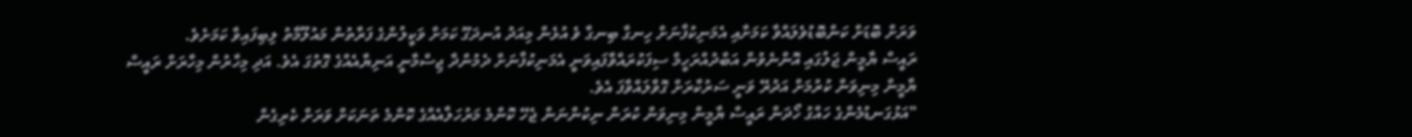ވަރަށް ބޮޑަށް ކަންބޮޑުވެލައްވާ ކަމަށާއި އެމަނިކުފާނަށް ހިނގާ ބިނގާ ވެ އުޅެން މިއަދު އުނދަގޫ ކަމަށް ވަކީލުންގެ ފަރާތުން މައުލޫމާތު ލިބިފައިވާ ކަމަށެވެ.
ރައީސް ޔާމީން ޖަލުގައި އޮންނެވުން އަބްދުއްރަހީމް ސިފަކުރައްވާފައިވަނީ އެމަނިކުފާނަށް ދެމުންދާ ޖިސްމާނީ އަނިޔާއެއްގެ ގޮތުގަ އެވެ. އަދި މިހާރުން މިހާރަށް ރައީސް ޔާމީން މިނިވަން ކުރުމަށް އަދުރޭ ވަނީ ސަރުކާރަށް ގޮވާލައްވާފަ އެވެ.
"އަޅުގަނޑުމެންގެ ހައްގު ހޯދަން ރައީސް ޔާމީން މިނިވަން ކުރަން ނިކުންނަން ޖެހޭ ކޮންމެ މަރުހަލާއެއްގެ ކޮންމެ ތަނަކަށް ވަރަށް ކެރިގެން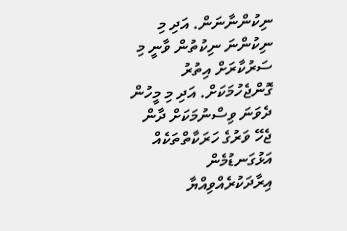ނިކުންނާނަން. އަދި މި ނިކުންނަ ނިކުތުން ވާނީ މި ސަރުކާރަށް އިތުރު ގޮންޖެހުމަކަށް. އަދި މި މީހުން ދެވަނަ ވިސްނުމަކަށް ދާން ޖެހޭ ވަރުގެ ހަރަކާތްތަކެއް އަޅުގަނޑުމެން އިރާދަކުރެއްވިއްޔާ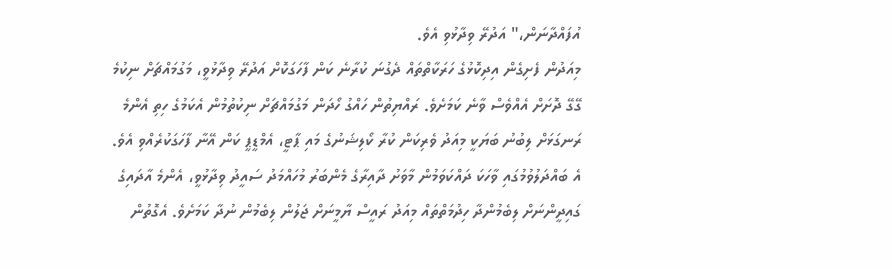އުފައްދާނަން،" އަދުރޭ ވިދާޅުވި އެވެ.
މިއަދުން ފެށިގެން އިދިކޮޅުގެ ހަރަކާތްތައް ދެގުނަ ކުރާނެ ކަން ފާހަގަކޮށް އަދުރޭ ވިދާޅުވީ، މަގުމައްޗަށް ނިކުމެ ގޭގޭ ދޮށަށް އެއްވެސް ވާނެ ކަމަށެވެ. ރައްޔިތުން ހައްގު ހޯދަން މަގުމައްޗަށް ނިކުތުމުން އެކަމުގެ ހިތި އެންމެ ރަނގަޅަށް ލިބުނު ބަޔަކީ މިއަދު ވެރިކަން ކުރާ ކޯލިޝަނުގެ މައި ޕާޓީ، އެމްޑީޕީ ކަން އޭނާ ފާހަގަކުރެއްވި އެވެ.
އެ ބައްދަލުވުމުގައި ވާހަކަ ދައްކަވަމުން މާވަށު ދާއިރާގެ މެންބަރު މުހައްމަދު ސައީދު ވިދާޅުވީ، އެންމެ އާދައިގެ ގައިދީންނަށް ލިބެމުންދާ ހިދުމަތްތައް މިއަދު ރައީސް ޔާމީނަށް ޖަލުން ލިބެމުން ނުދާ ކަމަށެވެ. އެގޮތުން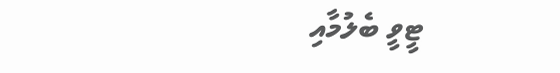ޓީވީ ބެލުމާއި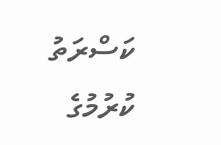ކަސްރަތު ކުރުމުގެ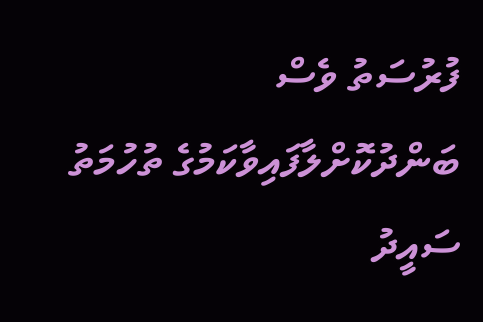ފުރުސަތު ވެސް ބަންދުކޮށްލާފައިވާކަމުގެ ތުހުމަތު ސައީދު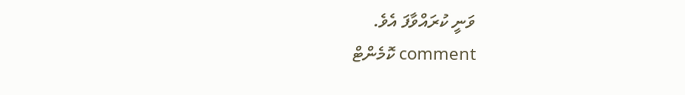ވަނީ ކުރައްވާފަ އެވެ.
comment ކޮމެންޓް